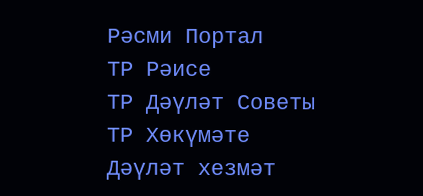Рәсми Портал
ТР Рәисе
ТР Дәүләт Советы
ТР Хөкүмәте
Дәүләт хезмәт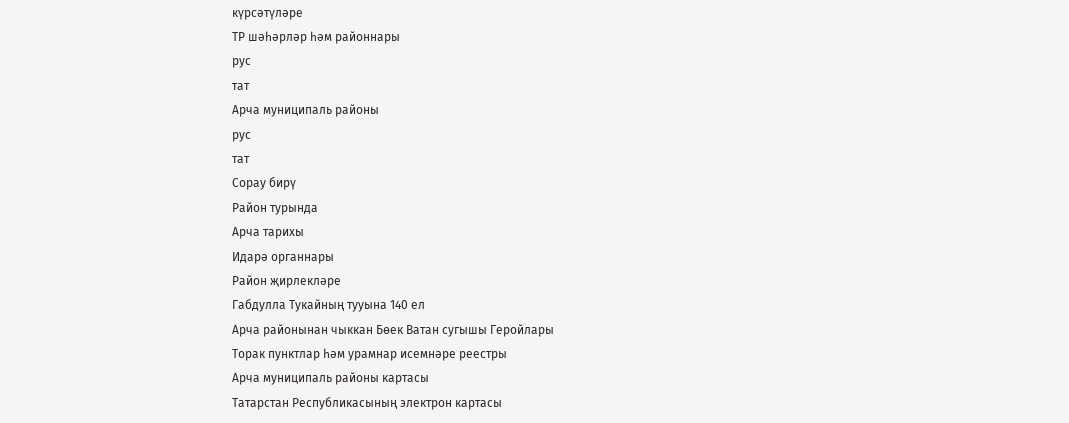күрсәтүләре
ТР шәһәрләр һәм районнары
рус
тат
Арча муниципаль районы
рус
тат
Сорау бирү
Район турында
Арча тарихы
Идарә органнары
Район җирлекләре
Габдулла Тукайның тууына 140 ел
Арча районынан чыккан Бөек Ватан сугышы Геройлары
Торак пунктлар һәм урамнар исемнәре реестры
Арча муниципаль районы картасы
Татарстан Республикасының электрон картасы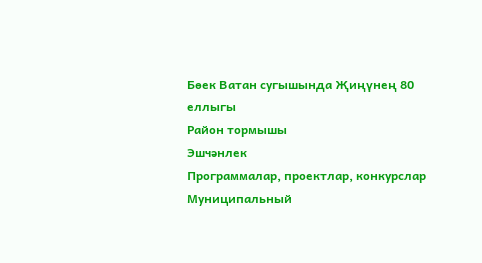Бөек Ватан сугышында Җиңүнең 80 еллыгы
Район тормышы
Эшчәнлек
Программалар, проектлар, конкурслар
Муниципальный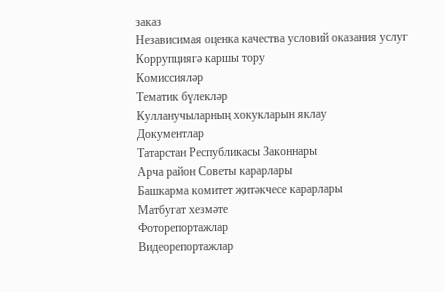заказ
Независимая оценка качества условий оказания услуг
Коррупциягә каршы тору
Комиссияләр
Тематик бүлекләр
Кулланучыларның хокукларын яклау
Документлар
Татарстан Республикасы Законнары
Арча район Советы карарлары
Башкарма комитет җитәкчесе карарлары
Матбугат хезмәте
Фоторепортажлар
Видеорепортажлар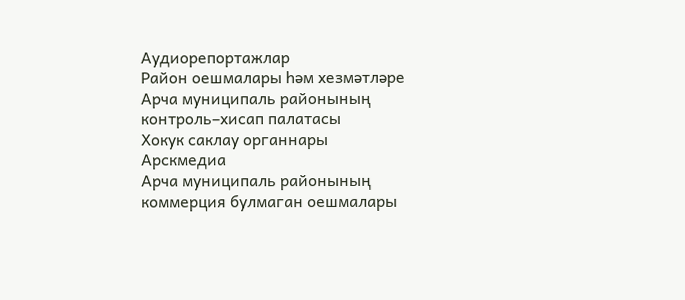Аудиорепортажлар
Район оешмалары һәм хезмәтләре
Арча муниципаль районының контроль–хисап палатасы
Хокук саклау органнары
Арскмедиа
Арча муниципаль районының коммерция булмаган оешмалары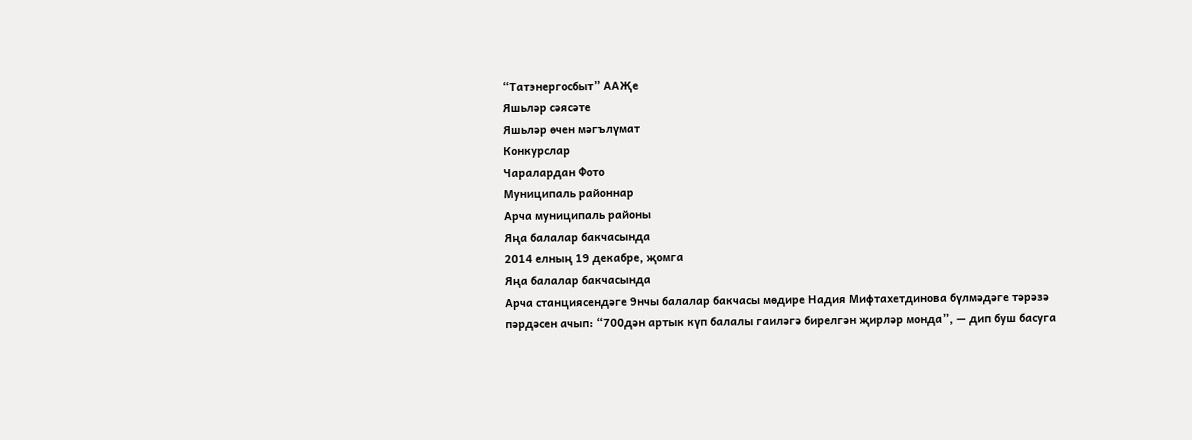“Татэнергосбыт” ААҖе
Яшьләр сәясәте
Яшьләр өчен мәгълүмат
Конкурслар
Чаралардан Фото
Муниципаль районнар
Арча муниципаль районы
Яңа балалар бакчасында
2014 елның 19 декабре, җомга
Яңа балалар бакчасында
Арча станциясендәге 9нчы балалар бакчасы мөдире Надия Мифтахетдинова бүлмәдәге тәрәзә пәрдәсен ачып: “700дән артык күп балалы гаиләгә бирелгән җирләр монда”, — дип буш басуга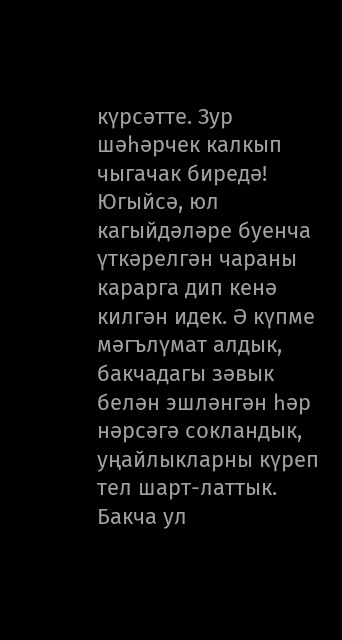күрсәтте. Зур шәһәрчек калкып чыгачак биредә!
Югыйсә, юл кагыйдәләре буенча үткәрелгән чараны карарга дип кенә килгән идек. Ә күпме мәгълүмат алдык, бакчадагы зәвык белән эшләнгән һәр нәрсәгә сокландык, уңайлыкларны күреп тел шарт-латтык. Бакча ул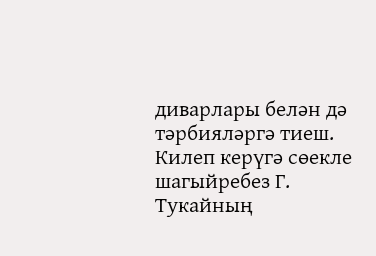диварлары белән дә тәрбияләргә тиеш. Килеп керүгә сөекле шагыйребез Г. Тукайның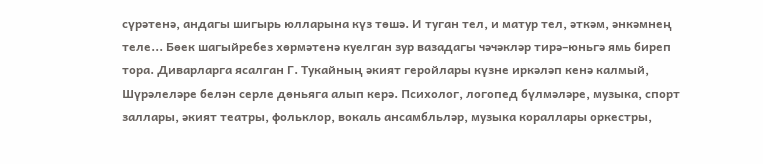сүрәтенә, андагы шигырь юлларына күз төшә. И туган тел, и матур тел, әткәм, әнкәмнең теле... Бөек шагыйребез хөрмәтенә куелган зур вазадагы чәчәкләр тирә–юньгә ямь биреп тора. Диварларга ясалган Г. Тукайның әкият геройлары күзне иркәләп кенә калмый, Шүрәлеләре белән серле дөньяга алып керә. Психолог, логопед бүлмәләре, музыка, спорт заллары, әкият театры, фольклор, вокаль ансамбльләр, музыка кораллары оркестры,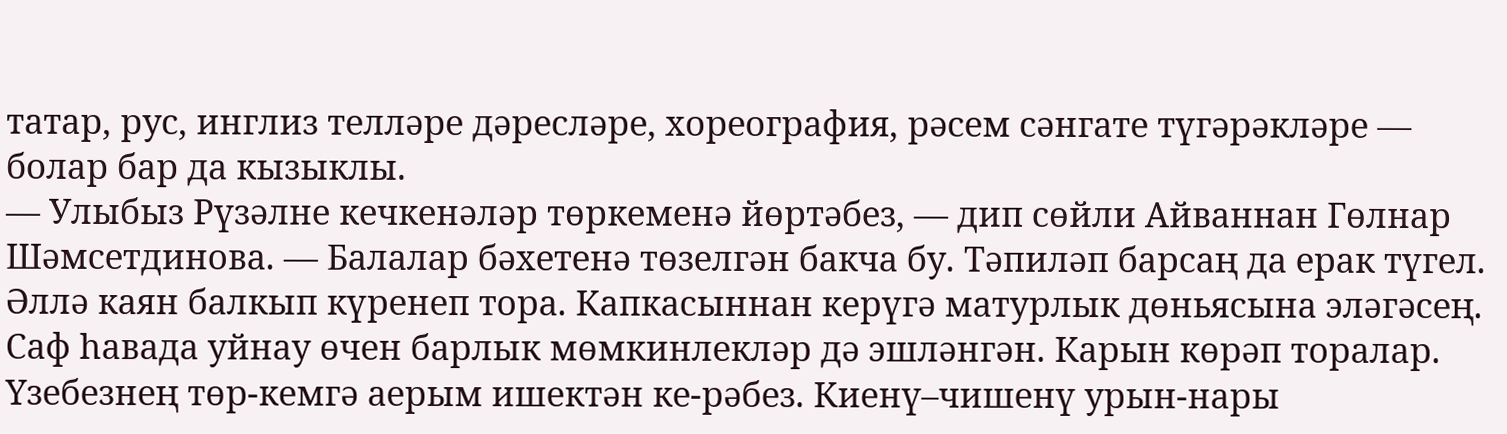татар, рус, инглиз телләре дәресләре, хореография, рәсем сәнгате түгәрәкләре — болар бар да кызыклы.
— Улыбыз Рүзәлне кечкенәләр төркеменә йөртәбез, — дип сөйли Айваннан Гөлнар Шәмсетдинова. — Балалар бәхетенә төзелгән бакча бу. Тәпиләп барсаң да ерак түгел. Әллә каян балкып күренеп тора. Капкасыннан керүгә матурлык дөньясына эләгәсең. Саф һавада уйнау өчен барлык мөмкинлекләр дә эшләнгән. Карын көрәп торалар. Үзебезнең төр-кемгә аерым ишектән ке-рәбез. Киенү–чишенү урын-нары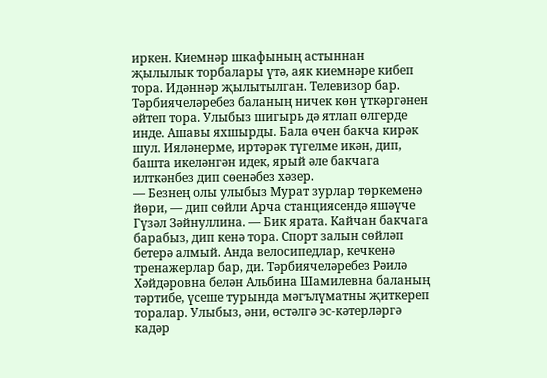иркен. Киемнәр шкафының астыннан җылылык торбалары үтә, аяк киемнәре кибеп тора. Идәннәр җылытылган. Телевизор бар. Тәрбиячеләребез баланың ничек көн үткәргәнен әйтеп тора. Улыбыз шигырь дә ятлап өлгерде инде. Ашавы яхшырды. Бала өчен бакча кирәк шул. Ияләнерме, иртәрәк түгелме икән, дип, башта икеләнгән идек, ярый әле бакчага илткәнбез дип сөенәбез хәзер.
— Безнең олы улыбыз Мурат зурлар төркеменә йөри, — дип сөйли Арча станциясендә яшәүче Гүзәл Зәйнуллина. — Бик ярата. Кайчан бакчага барабыз, дип кенә тора. Спорт залын сөйләп бетерә алмый. Анда велосипедлар, кечкенә тренажерлар бар, ди. Тәрбиячеләребез Рәилә Хәйдәровна белән Альбина Шамилевна баланың тәртибе, үсеше турында мәгълүматны җиткереп торалар. Улыбыз, әни, өстәлгә эс-кәтерләргә кадәр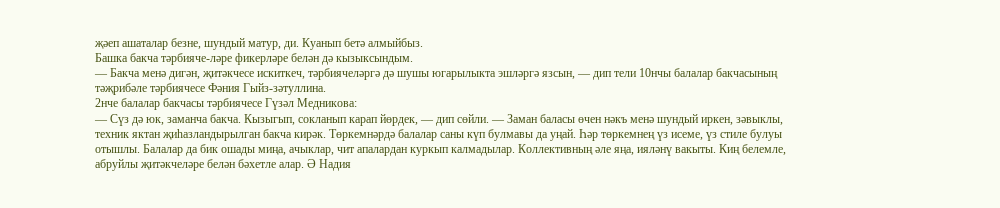җәеп ашаталар безне, шундый матур, ди. Куанып бетә алмыйбыз.
Башка бакча тәрбияче-ләре фикерләре белән дә кызыксындым.
— Бакча менә дигән, җитәкчесе искиткеч, тәрбиячеләргә дә шушы югарылыкта эшләргә язсын, — дип тели 10нчы балалар бакчасының тәҗрибәле тәрбиячесе Фәния Гыйз-зәтуллина.
2нче балалар бакчасы тәрбиячесе Гүзәл Медникова:
— Сүз дә юк, заманча бакча. Кызыгып, сокланып карап йөрдек, — дип сөйли. — Заман баласы өчен нәкъ менә шундый иркен, зәвыклы, техник яктан җиһазландырылган бакча кирәк. Төркемнәрдә балалар саны күп булмавы да уңай. Һәр төркемнең үз исеме, үз стиле булуы отышлы. Балалар да бик ошады миңа, ачыклар, чит апалардан куркып калмадылар. Коллективның әле яңа, ияләнү вакыты. Киң белемле, абруйлы җитәкчеләре белән бәхетле алар. Ә Надия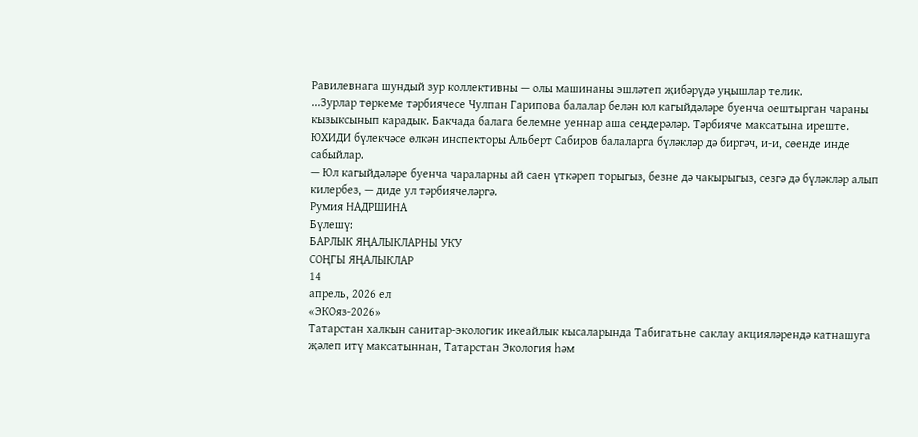Равилевнага шундый зур коллективны — олы машинаны эшләтеп җибәрүдә уңышлар телик.
...Зурлар төркеме тәрбиячесе Чулпан Гарипова балалар белән юл кагыйдәләре буенча оештырган чараны кызыксынып карадык. Бакчада балага белемне уеннар аша сеңдерәләр. Тәрбияче максатына иреште. ЮХИДИ бүлекчәсе өлкән инспекторы Альберт Сабиров балаларга бүләкләр дә биргәч, и-и, сөенде инде сабыйлар.
— Юл кагыйдәләре буенча чараларны ай саен үткәреп торыгыз, безне дә чакырыгыз, сезгә дә бүләкләр алып килербез, — диде ул тәрбиячеләргә.
Румия НАДРШИНА
Бүлешү:
БАРЛЫК ЯҢАЛЫКЛАРНЫ УКУ
СОҢГЫ ЯҢАЛЫКЛАР
14
апрель, 2026 ел
«ЭКОяз-2026»
Татарстан халкын санитар-экологик икеайлык кысаларында Табигатьне саклау акцияләрендә катнашуга җәлеп итү максатыннан, Татарстан Экология һәм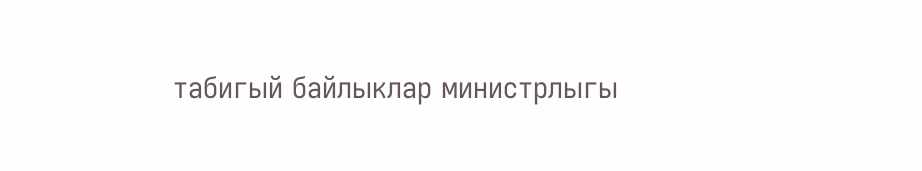табигый байлыклар министрлыгы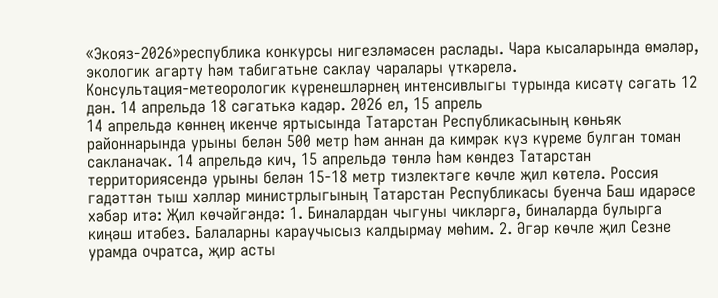«Экояз-2026»республика конкурсы нигезләмәсен раслады. Чара кысаларында өмәләр, экологик агарту һәм табигатьне саклау чаралары үткәрелә.
Консультация-метеорологик күренешләрнең интенсивлыгы турында кисәтү сәгать 12 дән. 14 апрельдә 18 сәгатькә кадәр. 2026 ел, 15 апрель
14 апрельдә көннең икенче яртысында Татарстан Республикасының көньяк районнарында урыны белән 500 метр һәм аннан да кимрәк күз күреме булган томан сакланачак. 14 апрельдә кич, 15 апрельдә төнлә һәм көндез Татарстан территориясендә урыны белән 15-18 метр тизлектәге көчле җил көтелә. Россия гадәттән тыш хәлләр министрлыгының Татарстан Республикасы буенча Баш идарәсе хәбәр итә: Җил көчәйгәндә: 1. Биналардан чыгуны чикләргә, биналарда булырга киңәш итәбез. Балаларны караучысыз калдырмау мөһим. 2. Әгәр көчле җил Сезне урамда очратса, җир асты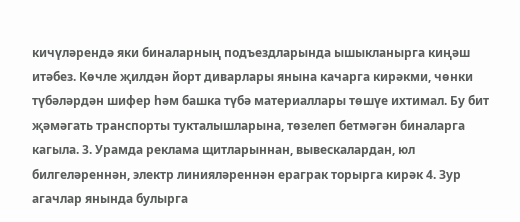кичүләрендә яки биналарның подъездларында ышыкланырга киңәш итәбез. Көчле җилдән йорт диварлары янына качарга кирәкми, чөнки түбәләрдән шифер һәм башка түбә материаллары төшүе ихтимал. Бу бит җәмәгать транспорты тукталышларына, төзелеп бетмәгән биналарга кагыла. 3. Урамда реклама щитларыннан, вывескалардан, юл билгеләреннән, электр линияләреннән ераграк торырга кирәк 4. Зур агачлар янында булырга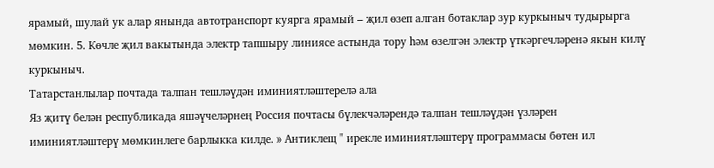ярамый, шулай ук алар янында автотранспорт куярга ярамый – җил өзеп алган ботаклар зур куркыныч тудырырга мөмкин. 5. Көчле җил вакытында электр тапшыру линиясе астында тору һәм өзелгән электр үткәргечләренә якын килү куркыныч.
Татарстанлылар почтада талпан тешләүдән иминиятләштерелә ала
Яз җитү белән республикада яшәүчеләрнең Россия почтасы бүлекчәләрендә талпан тешләүдән үзләрен иминиятләштерү мөмкинлеге барлыкка килде. » Антиклещ " ирекле иминиятләштерү программасы бөтен ил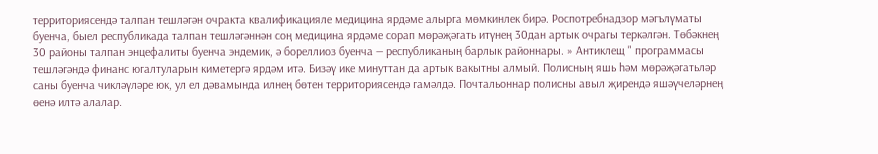территориясендә талпан тешләгән очракта квалификацияле медицина ярдәме алырга мөмкинлек бирә. Роспотребнадзор мәгълүматы буенча, быел республикада талпан тешләгәннән соң медицина ярдәме сорап мөрәҗәгать итүнең 30дан артык очрагы теркәлгән. Төбәкнең 30 районы талпан энцефалиты буенча эндемик, ә бореллиоз буенча — республиканың барлык районнары. » Антиклещ " программасы тешләгәндә финанс югалтуларын киметергә ярдәм итә. Бизәү ике минуттан да артык вакытны алмый. Полисның яшь һәм мөрәҗәгатьләр саны буенча чикләүләре юк, ул ел дәвамында илнең бөтен территориясендә гамәлдә. Почтальоннар полисны авыл җирендә яшәүчеләрнең өенә илтә алалар.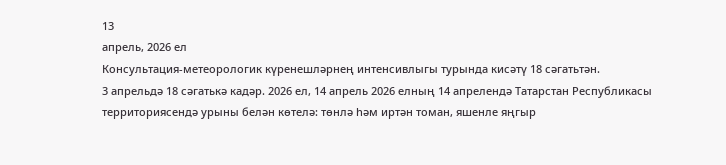13
апрель, 2026 ел
Консультация-метеорологик күренешләрнең интенсивлыгы турында кисәтү 18 сәгатьтән.
3 апрельдә 18 сәгатькә кадәр. 2026 ел, 14 апрель 2026 елның 14 апрелендә Татарстан Республикасы территориясендә урыны белән көтелә: төнлә һәм иртән томан, яшенле яңгыр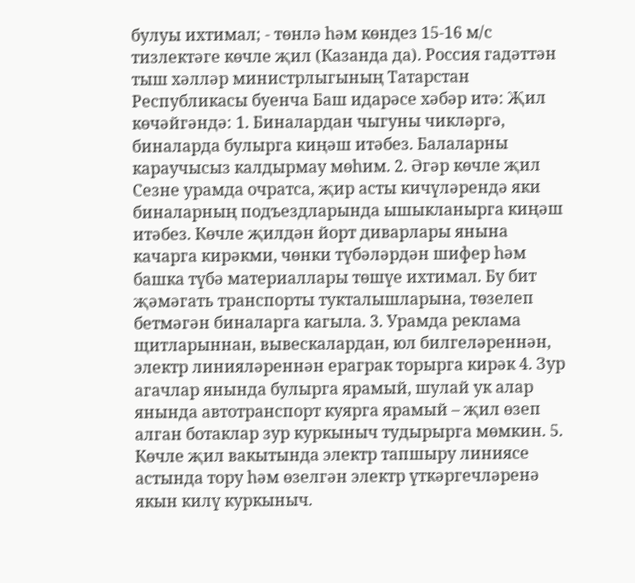булуы ихтимал; - төнлә һәм көндез 15-16 м/с тизлектәге көчле җил (Казанда да). Россия гадәттән тыш хәлләр министрлыгының Татарстан Республикасы буенча Баш идарәсе хәбәр итә: Җил көчәйгәндә: 1. Биналардан чыгуны чикләргә, биналарда булырга киңәш итәбез. Балаларны караучысыз калдырмау мөһим. 2. Әгәр көчле җил Сезне урамда очратса, җир асты кичүләрендә яки биналарның подъездларында ышыкланырга киңәш итәбез. Көчле җилдән йорт диварлары янына качарга кирәкми, чөнки түбәләрдән шифер һәм башка түбә материаллары төшүе ихтимал. Бу бит җәмәгать транспорты тукталышларына, төзелеп бетмәгән биналарга кагыла. 3. Урамда реклама щитларыннан, вывескалардан, юл билгеләреннән, электр линияләреннән ераграк торырга кирәк 4. Зур агачлар янында булырга ярамый, шулай ук алар янында автотранспорт куярга ярамый – җил өзеп алган ботаклар зур куркыныч тудырырга мөмкин. 5. Көчле җил вакытында электр тапшыру линиясе астында тору һәм өзелгән электр үткәргечләренә якын килү куркыныч.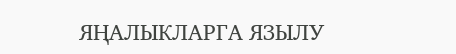ЯҢАЛЫКЛАРГА ЯЗЫЛУ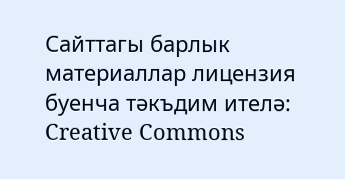Сайттагы барлык материаллар лицензия буенча тәкъдим ителә:
Creative Commons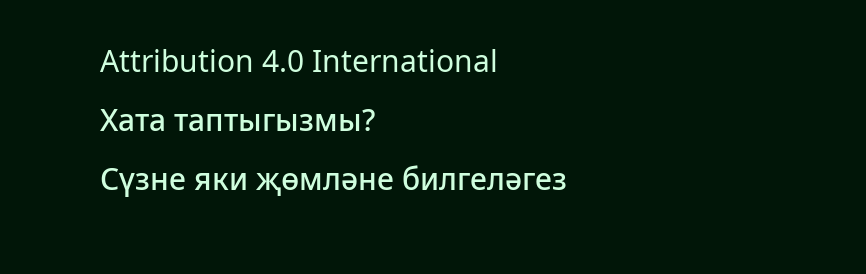Attribution 4.0 International
Хата таптыгызмы?
Сүзне яки җөмләне билгеләгез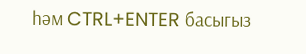һәм CTRL+ENTER басыгыз